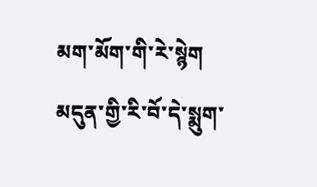མག་མོག་གི་རེ་སྙེག
མདུན་གྱི་རི་བོ་དེ་སྨུག་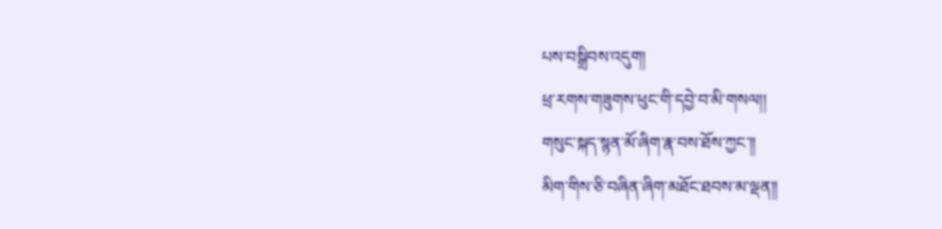པས་བསྒྲིབས་འདུག།
ཕྲ་རགས་གཟུགས་ཕུང་གི་དབྱེ་བ་མི་གསལ།།
གསུང་སྐད་སྙན་མོ་ཞིག་རྣ་བས་ཐོས་ཀྱང་།།
མིག་གིས་ཅི་བཞིན་ཞིག་མཐོང་ཐབས་མ་ལྡན།།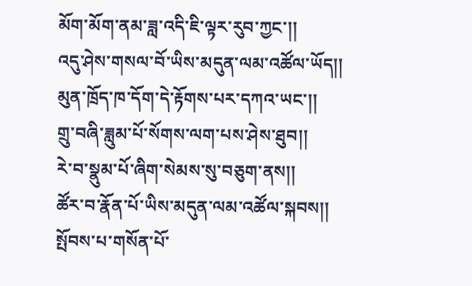མོག་མོག་ནམ་ཟླ་འདི་ཇི་ལྟར་རུབ་ཀྱང་།།
འདུ་ཤེས་གསལ་བོ་ཡིས་མདུན་ལམ་འཚོལ་ཡོད།།
མུན་ཁྲོད་ཁ་དོག་དེ་རྟོགས་པར་དཀའ་ཡང་།།
གྲུ་བཞི་ཟླུམ་པོ་སོགས་ལག་པས་ཤེས་ཐུབ།།
རེ་བ་སྣུམ་པོ་ཞིག་སེམས་སུ་བཅུག་ནས།།
ཚོར་བ་རྣོན་པོ་ཡིས་མདུན་ལམ་འཚོལ་སྐབས།།
སྤོབས་པ་གསོན་པོ་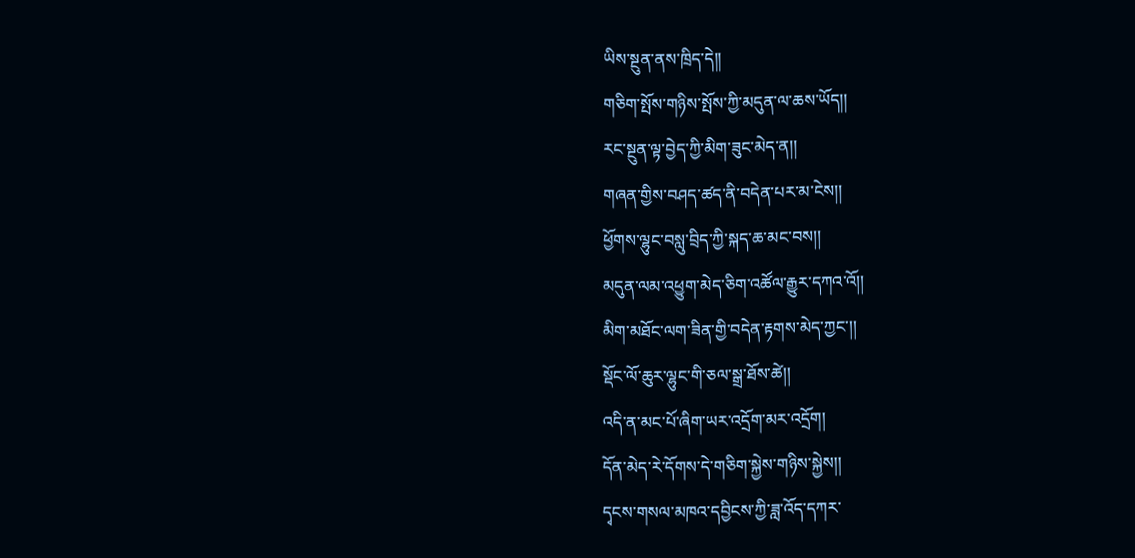ཡིས་སྔུན་ནས་ཁྲིད་དེ།།
གཅིག་སྤོས་གཉིས་སྤོས་ཀྱི་མདུན་ལ་ཆས་ཡོད།།
རང་སྔུན་ལྟ་བྱེད་ཀྱི་མིག་ཟུང་མེད་ན།།
གཞན་གྱིས་བཤད་ཚད་ནི་བདེན་པར་མ་ངེས།།
ཕྱོགས་ལྷུང་བསླུ་བྲིད་ཀྱི་སྐད་ཆ་མང་བས།།
མདུན་ལམ་འཕྱུག་མེད་ཅིག་འཚོལ་རྒྱུར་དཀའ་འོ།།
མིག་མཐོང་ལག་ཟིན་གྱི་བདེན་རྟགས་མེད་ཀྱང་།།
སྡོང་ལོ་ཆུར་ལྷུང་གི་ཅལ་སྒྲ་ཐོས་ཚེ།།
འདི་ན་མང་པོ་ཞིག་ཡར་འདྲོག་མར་འདྲོག།
དོན་མེད་རེ་དོགས་དེ་གཅིག་སྐྱེས་གཉིས་སྐྱེས།།
དྭངས་གསལ་མཁའ་དབྱིངས་ཀྱི་ཟླ་འོད་དཀར་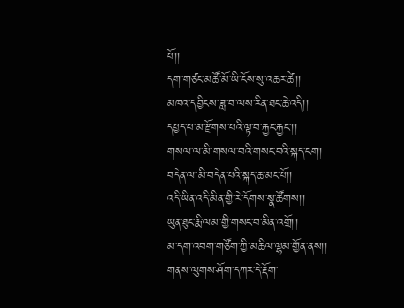པོ།།
དག་གཙང་མཚོ་མོ་ཡི་ངོས་སུ་འཆར་ཚེ།།
མཁའ་དབྱིངས་ཟླ་བ་ལས་རིན་ཐང་ཆེ་འདི།།
དཔྱད་པ་མ་རྫོགས་པའི་ལྟ་བ་རྐྱང་རྐྱང་།།
གསལ་ལ་མི་གསལ་བའི་གསང་བའི་སྐད་ངག།
བདེན་ལ་མི་བདེན་པའི་སྐད་ཆ་མང་པོ།།
འདི་ཡིན་འདི་མིན་གྱི་རེ་དོགས་སྣ་ཚོགས།།
ཡུན་ཐུང་རྨི་ལམ་གྱི་གསང་བ་མིན་འགྲོ།།
མ་དག་འབག་གཙོག་ཀྱི་མཆིལ་ལྷམ་གྱོན་ནས།།
གནས་ལུགས་ཤོག་དཀར་དེ་རྡོག་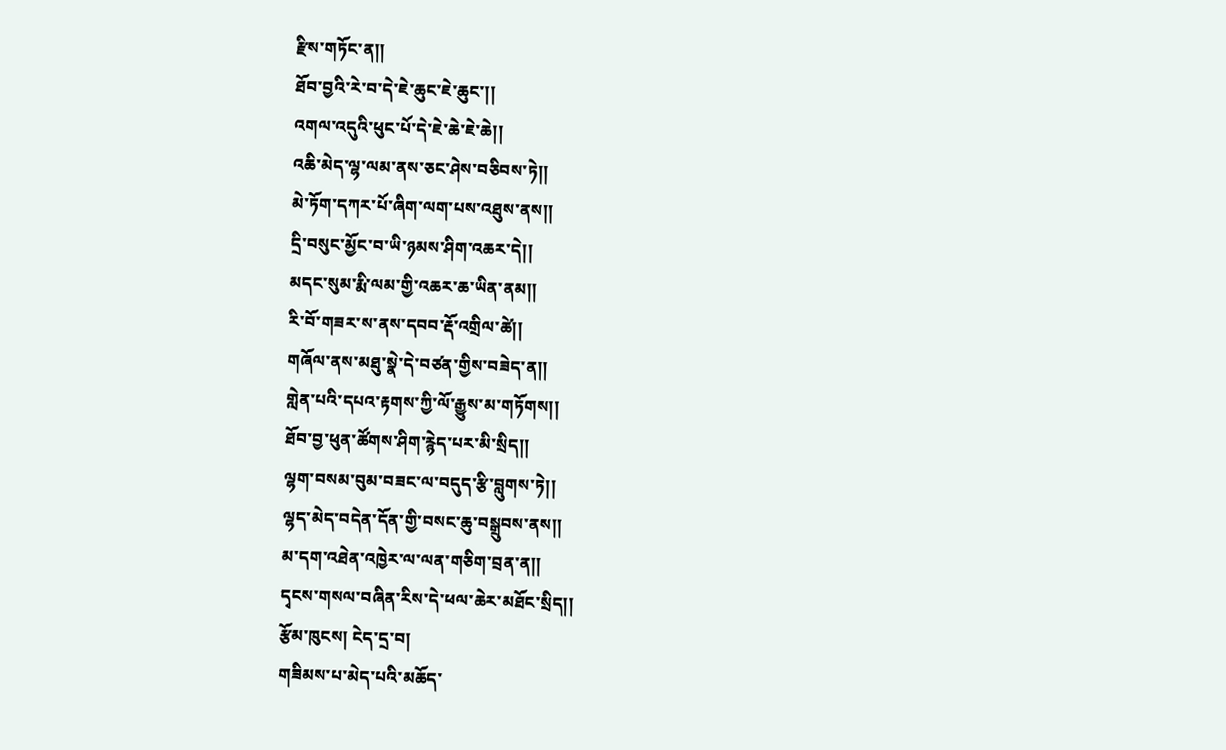རྫིས་གཏོང་ན།།
ཐོབ་བྱའི་རེ་བ་དེ་ཇེ་ཆུང་ཇེ་ཆུང་།།
འགལ་འདུའི་ཕུང་པོ་དེ་ཇེ་ཆེ་ཇེ་ཆེ།།
འཆི་མེད་ལྷ་ལམ་ནས་ཅང་ཤེས་བཅིབས་ཏེ།།
མེ་ཏོག་དཀར་པོ་ཞིག་ལག་པས་འཐུས་ནས།།
དྲི་བསུང་མྱོང་བ་ཡི་ཉམས་ཤིག་འཆར་དེ།།
མདང་སུམ་རྨི་ལམ་གྱི་འཆར་ཆ་ཡིན་ནམ།།
རི་བོ་གཟར་ས་ནས་དབབ་རྡོ་འགྲིལ་ཚེ།།
གཞོལ་ནས་མཐུ་སྣེ་དེ་བཙན་གྱིས་བཟེད་ན།།
གླེན་པའི་དཔའ་རྟགས་ཀྱི་ལོ་རྒྱུས་མ་གཏོགས།།
ཐོབ་བྱ་ཕུན་ཚོགས་ཤིག་རྙེད་པར་མི་སྲིད།།
ལྷག་བསམ་བུམ་བཟང་ལ་བདུད་རྩི་བླུགས་ཏེ།།
ལྷད་མེད་བདེན་དོན་གྱི་བསང་ཆུ་བསྒྲུབས་ནས།།
མ་དག་འཐེན་འཁྱེར་ལ་ལན་གཅིག་བྲན་ན།།
དྭངས་གསལ་བཞིན་རིས་དེ་ཕལ་ཆེར་མཐོང་སྲིད།།
རྩོམ་ཁུངས། ངེད་དྲ་བ།
གཟིམས་པ་མེད་པའི་མཆོད་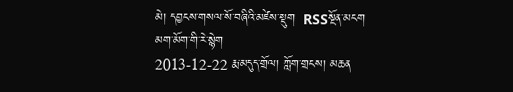མེ། དབྱངས་གསལ་སོ་བཞིའི་མཛེས་སྡུག  RSSསྔོན་མངག
མག་མོག་གི་རེ་སྙེག
2013-12-22 རྨ་མདུད་གྲོལ། ཀློག་གྲངས། མཆན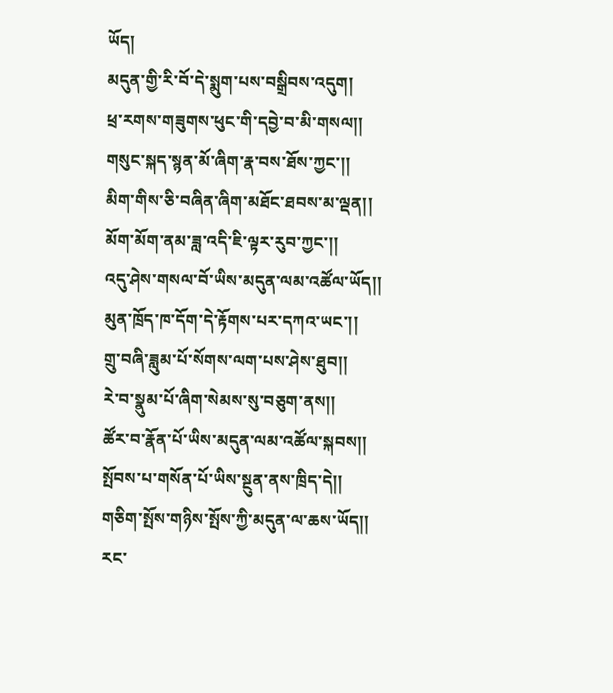ཡོད།
མདུན་གྱི་རི་བོ་དེ་སྨུག་པས་བསྒྲིབས་འདུག།
ཕྲ་རགས་གཟུགས་ཕུང་གི་དབྱེ་བ་མི་གསལ།།
གསུང་སྐད་སྙན་མོ་ཞིག་རྣ་བས་ཐོས་ཀྱང་།།
མིག་གིས་ཅི་བཞིན་ཞིག་མཐོང་ཐབས་མ་ལྡན།།
མོག་མོག་ནམ་ཟླ་འདི་ཇི་ལྟར་རུབ་ཀྱང་།།
འདུ་ཤེས་གསལ་བོ་ཡིས་མདུན་ལམ་འཚོལ་ཡོད།།
མུན་ཁྲོད་ཁ་དོག་དེ་རྟོགས་པར་དཀའ་ཡང་།།
གྲུ་བཞི་ཟླུམ་པོ་སོགས་ལག་པས་ཤེས་ཐུབ།།
རེ་བ་སྣུམ་པོ་ཞིག་སེམས་སུ་བཅུག་ནས།།
ཚོར་བ་རྣོན་པོ་ཡིས་མདུན་ལམ་འཚོལ་སྐབས།།
སྤོབས་པ་གསོན་པོ་ཡིས་སྔུན་ནས་ཁྲིད་དེ།།
གཅིག་སྤོས་གཉིས་སྤོས་ཀྱི་མདུན་ལ་ཆས་ཡོད།།
རང་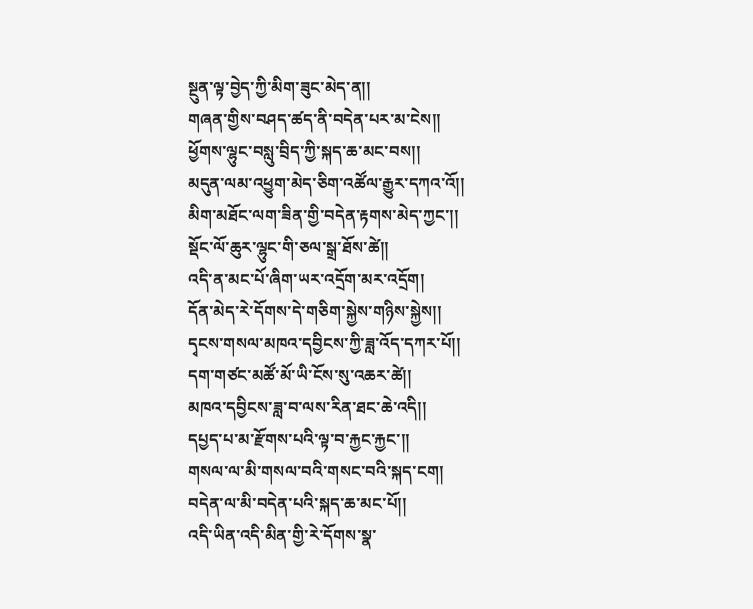སྔུན་ལྟ་བྱེད་ཀྱི་མིག་ཟུང་མེད་ན།།
གཞན་གྱིས་བཤད་ཚད་ནི་བདེན་པར་མ་ངེས།།
ཕྱོགས་ལྷུང་བསླུ་བྲིད་ཀྱི་སྐད་ཆ་མང་བས།།
མདུན་ལམ་འཕྱུག་མེད་ཅིག་འཚོལ་རྒྱུར་དཀའ་འོ།།
མིག་མཐོང་ལག་ཟིན་གྱི་བདེན་རྟགས་མེད་ཀྱང་།།
སྡོང་ལོ་ཆུར་ལྷུང་གི་ཅལ་སྒྲ་ཐོས་ཚེ།།
འདི་ན་མང་པོ་ཞིག་ཡར་འདྲོག་མར་འདྲོག།
དོན་མེད་རེ་དོགས་དེ་གཅིག་སྐྱེས་གཉིས་སྐྱེས།།
དྭངས་གསལ་མཁའ་དབྱིངས་ཀྱི་ཟླ་འོད་དཀར་པོ།།
དག་གཙང་མཚོ་མོ་ཡི་ངོས་སུ་འཆར་ཚེ།།
མཁའ་དབྱིངས་ཟླ་བ་ལས་རིན་ཐང་ཆེ་འདི།།
དཔྱད་པ་མ་རྫོགས་པའི་ལྟ་བ་རྐྱང་རྐྱང་།།
གསལ་ལ་མི་གསལ་བའི་གསང་བའི་སྐད་ངག།
བདེན་ལ་མི་བདེན་པའི་སྐད་ཆ་མང་པོ།།
འདི་ཡིན་འདི་མིན་གྱི་རེ་དོགས་སྣ་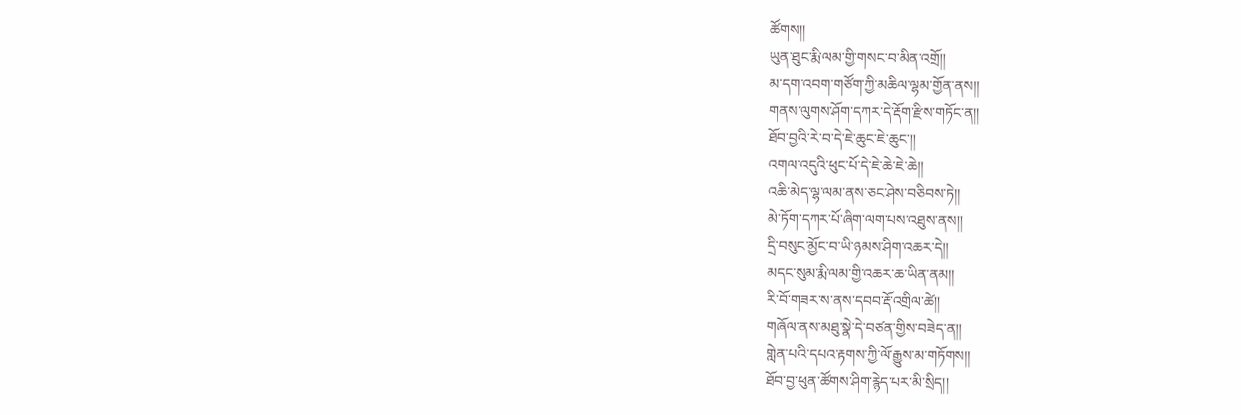ཚོགས།།
ཡུན་ཐུང་རྨི་ལམ་གྱི་གསང་བ་མིན་འགྲོ།།
མ་དག་འབག་གཙོག་ཀྱི་མཆིལ་ལྷམ་གྱོན་ནས།།
གནས་ལུགས་ཤོག་དཀར་དེ་རྡོག་རྫིས་གཏོང་ན།།
ཐོབ་བྱའི་རེ་བ་དེ་ཇེ་ཆུང་ཇེ་ཆུང་།།
འགལ་འདུའི་ཕུང་པོ་དེ་ཇེ་ཆེ་ཇེ་ཆེ།།
འཆི་མེད་ལྷ་ལམ་ནས་ཅང་ཤེས་བཅིབས་ཏེ།།
མེ་ཏོག་དཀར་པོ་ཞིག་ལག་པས་འཐུས་ནས།།
དྲི་བསུང་མྱོང་བ་ཡི་ཉམས་ཤིག་འཆར་དེ།།
མདང་སུམ་རྨི་ལམ་གྱི་འཆར་ཆ་ཡིན་ནམ།།
རི་བོ་གཟར་ས་ནས་དབབ་རྡོ་འགྲིལ་ཚེ།།
གཞོལ་ནས་མཐུ་སྣེ་དེ་བཙན་གྱིས་བཟེད་ན།།
གླེན་པའི་དཔའ་རྟགས་ཀྱི་ལོ་རྒྱུས་མ་གཏོགས།།
ཐོབ་བྱ་ཕུན་ཚོགས་ཤིག་རྙེད་པར་མི་སྲིད།།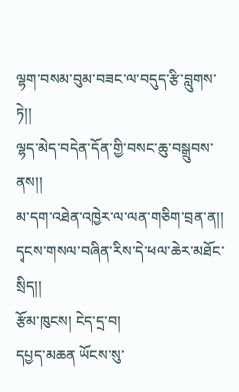ལྷག་བསམ་བུམ་བཟང་ལ་བདུད་རྩི་བླུགས་ཏེ།།
ལྷད་མེད་བདེན་དོན་གྱི་བསང་ཆུ་བསྒྲུབས་ནས།།
མ་དག་འཐེན་འཁྱེར་ལ་ལན་གཅིག་བྲན་ན།།
དྭངས་གསལ་བཞིན་རིས་དེ་ཕལ་ཆེར་མཐོང་སྲིད།།
རྩོམ་ཁུངས། ངེད་དྲ་བ།
དཔྱད་མཆན ཡོངས་སུ་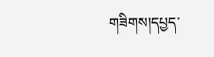གཟིགས།དཔྱད་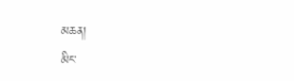མཆན།
མིང་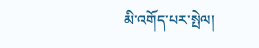མི་འགོད་པར་སྤེལ།